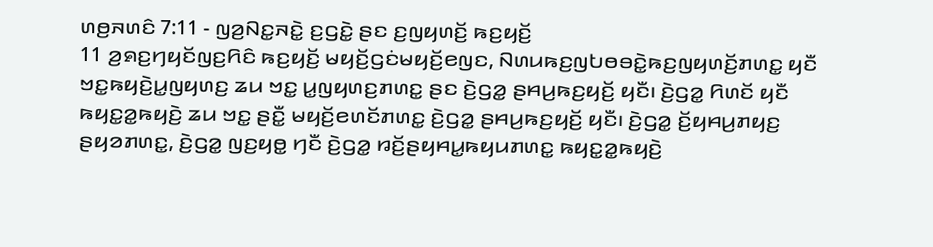ꤛꤥ꤬ꤏꤛꤢꤨ 7:11 - ꤜꤤ꤬ꤡꤢ꤭ꤏꤢꤧ꤭ ꤢ꤬ꤞꤢꤧ꤭ ꤔꤢ ꤢ꤬ꤜꤟꤛꤢꤩ꤬ ꤒꤢ꤬ꤟꤢꤩ꤬
11 ꤤ꤬ꤎꤢ꤬ꤚꤟꤢꤩꤜꤢ꤬ꤖꤢꤨ ꤒꤢ꤬ꤟꤢꤩ꤬ ꤗꤟꤢꤩ꤬ꤞꤢꤦꤗꤟꤢꤩ꤬ꤕꤜꤢ, ꤡꤛꤣꤒꤢ꤬ꤜꤝꤥꤋꤢꤧ꤭ꤒꤢ꤬ꤜꤟꤛꤢꤩ꤬ꤊꤛꤢ꤭ ꤟꤢꤪ ꤠꤢ꤭ꤒꤟꤢꤧ꤬ꤣ꤭ꤜꤟꤛꤢ꤬ ꤘꤣ ꤠꤢ꤭ ꤣ꤭ꤜꤟꤛꤢ꤬ꤊꤛꤢ꤭ ꤔꤢ ꤢꤧ꤬ꤞꤤ꤭ ꤔꤌꤣ꤬ꤒꤢ꤬ꤟꤢꤩ꤬ ꤟꤢꤪ꤯ ꤢꤧ꤬ꤞꤤ꤭ ꤖꤛꤢꤩ ꤟꤢꤪ ꤒꤟꤢ꤭ꤤ꤭ꤒꤟꤢꤧ꤬ ꤘꤣ ꤠꤢ꤭ ꤔꤢꤪ꤭ ꤗꤟꤢꤩ꤬ꤕꤛꤢꤩꤊꤛꤢ꤭ ꤢꤧ꤬ꤞꤤ꤭ ꤔꤌꤣ꤬ꤒꤢ꤬ꤟꤢꤩ꤬ ꤟꤢꤪ꤯ ꤢꤧ꤬ꤞꤤ꤭ ꤢꤩ꤬ꤟꤌꤣ꤬ꤊꤟꤢ꤬ ꤔꤟꤤꤊꤛꤢ꤭, ꤢꤧ꤬ꤞꤤ꤭ ꤜꤢ꤬ꤟꤥ꤭ ꤚꤢꤪ ꤢꤧ꤬ꤞꤤ꤭ ꤙꤢꤩ꤬ꤔꤟꤌꤣ꤭ꤒꤟꤣꤊꤛꤢ꤭ ꤒꤟꤢ꤭ꤤ꤭ꤒꤟꤢꤧ꤬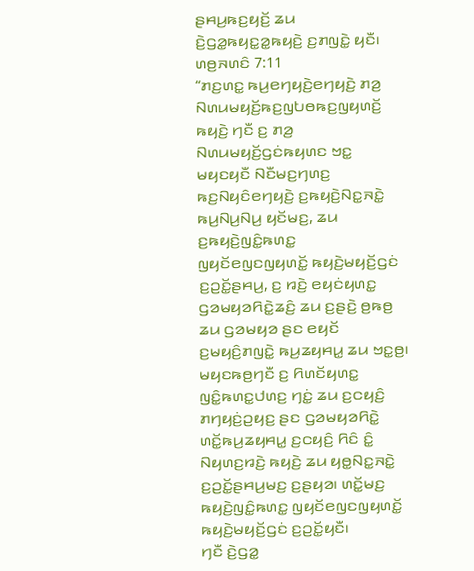ꤔꤌꤣ꤬ꤒꤢ꤬ꤟꤢꤩ꤬ ꤘꤣ ꤢꤧ꤬ꤞꤤ꤭ꤒꤟꤢ꤭ꤤ꤭ꤒꤟꤢꤧ꤬ ꤢ꤬ꤊꤜꤢꤧ꤭ ꤟꤢꤪ꤯
ꤛꤥ꤬ꤏꤛꤢꤨ 7:11
“ꤊꤢ꤬ꤛꤢ꤭ ꤒꤣ꤬ꤕꤚꤟꤢꤧ꤬ꤕꤚꤟꤢꤧ꤬ ꤊꤤ꤬ ꤡꤛꤣꤗꤟꤢꤩ꤬ꤒꤢ꤬ꤜꤝꤥꤒꤢ꤬ꤜꤟꤛꤢꤩ꤬ ꤒꤟꤢꤧ꤬ ꤚꤢꤪ ꤢ꤬ ꤊꤤ꤬ ꤡꤛꤣꤗꤟꤢꤩ꤬ꤞꤢꤦꤒꤟꤛꤢ ꤠꤢ꤭ ꤗꤟꤢꤟꤢꤪ ꤡꤢꤪꤗꤢ꤬ꤚꤛꤢ꤬ ꤒꤢ꤬ꤡꤟꤢꤨꤕꤚꤟꤢꤧ꤬ ꤢ꤬ꤒꤟꤢꤧ꤬ꤡꤢ꤭ꤏꤢꤧ꤭ ꤒꤣ꤬ꤡꤣ꤬ꤡꤣ꤬ ꤟꤢꤩꤗꤢ꤬, ꤘꤣ ꤢ꤬ꤒꤟꤢꤧ꤬ꤜꤢꤨ꤭ꤒꤛꤢ꤭ ꤜꤟꤢꤩꤕꤜꤢꤜꤟꤛꤢꤩ꤭ ꤒꤟꤢꤧ꤬ꤗꤟꤢꤩ꤬ꤞꤢꤦ ꤢ꤬ꤑꤢꤩ꤭ꤔꤌꤣ꤬, ꤢ꤬ ꤙꤢꤧ꤬ ꤕꤟꤢꤦꤟꤛꤢ꤭ ꤞꤤꤗꤟꤤꤖꤢꤧ꤭ꤘꤢꤨ꤬ ꤘꤣ ꤢ꤬ꤔꤢꤧ꤬ ꤥ꤬ꤒꤥ꤬ ꤘꤣ ꤞꤤꤗꤟꤤ ꤔꤢ ꤕꤟꤢꤩ ꤢ꤬ꤗꤟꤢꤨ꤬ꤊꤜꤢꤧ꤭ ꤒꤣ꤬ꤘꤟꤌꤣ꤭ ꤘꤣ ꤠꤢ꤭ꤥ꤬꤯ ꤗꤟꤢꤒꤥ꤬ꤚꤢꤪ ꤢ꤬ ꤖꤛꤢꤩꤟꤛꤢ꤭ ꤜꤢꤨ꤭ꤒꤛꤢ꤭ꤓꤛꤢ꤬ ꤚꤢꤦ꤭ ꤘꤣ ꤢ꤬ꤍꤟꤢꤨ꤬ ꤊꤚꤟꤢꤦ꤬ꤑꤟꤢ꤬ ꤔꤢ ꤞꤤꤗꤟꤤꤖꤢꤧ꤭ ꤛꤢꤩ꤭ꤒꤣ꤬ꤘꤟꤌꤣ꤭ ꤢ꤬ꤍꤟꤢꤨ꤬ ꤖꤢꤨ ꤢꤨ꤭ ꤡꤟꤛꤢ꤬ꤙꤢꤧ꤬ ꤒꤟꤢꤧ꤬ ꤘꤣ ꤟꤥ꤭ꤡꤢ꤭ꤏꤢꤧ꤭ ꤢ꤬ꤑꤢꤩ꤭ꤔꤌꤣ꤬ꤗꤢ꤬ ꤢ꤬ꤔꤟꤤ꤯ ꤛꤢꤩ꤭ꤗꤢ꤬ ꤒꤟꤢꤧ꤬ꤜꤢꤨ꤭ꤒꤛꤢ꤭ ꤜꤟꤢꤩꤕꤜꤢꤜꤟꤛꤢꤩ꤭ ꤒꤟꤢꤧ꤬ꤗꤟꤢꤩ꤬ꤞꤢꤦ ꤢ꤬ꤑꤢꤩ꤭ꤟꤢꤪ꤯
ꤚꤢꤪ ꤢꤧ꤬ꤞꤤ꤭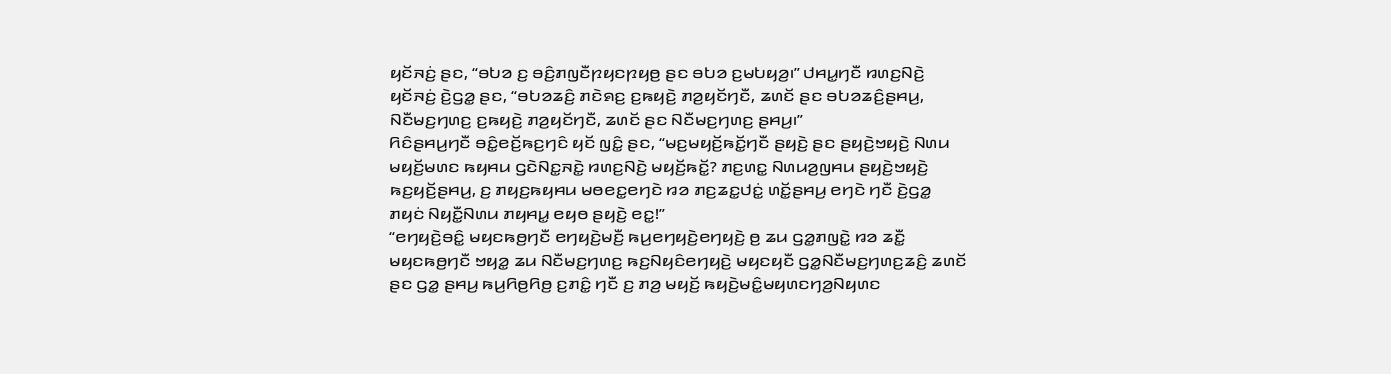ꤟꤢꤩꤏꤢꤦ꤬ ꤔꤢ, “ꤋꤝꤤ ꤢ꤬ ꤋꤢꤨ꤬ꤊꤜꤢꤪꤐꤟꤢꤐꤟꤥ꤬ ꤔꤢ ꤋꤝꤤ ꤢ꤬ꤗꤝꤟꤤ꤬꤯” ꤓꤌꤣ꤭ꤚꤢꤪ ꤙꤛꤢ꤬ꤡꤢꤧ꤬ ꤟꤢꤩꤏꤢꤦ꤬ ꤢꤧ꤬ꤞꤤ꤭ ꤔꤢ, “ꤋꤝꤤꤘꤢꤨ꤬ ꤊꤢꤧꤎꤢ꤬ ꤢ꤬ꤒꤟꤢꤧ꤬ ꤊꤤ꤬ꤟꤢꤩꤚꤢꤪ, ꤘꤛꤢꤩ ꤔꤢ ꤋꤝꤤꤘꤢꤨ꤬ꤔꤌꤣ꤬, ꤡꤢꤪꤗꤢ꤬ꤚꤛꤢ꤬ ꤢ꤬ꤒꤟꤢꤧ꤬ ꤊꤤ꤬ꤟꤢꤩꤚꤢꤪ, ꤘꤛꤢꤩ ꤔꤢ ꤡꤢꤪꤗꤢ꤬ꤚꤛꤢ꤬ ꤔꤌꤣ꤬꤯”
ꤖꤢꤨꤔꤌꤣ꤬ꤚꤢꤪ ꤋꤢꤨ꤭ꤕꤢꤩ꤬ꤒꤢ꤬ꤚꤢꤨ ꤟꤢꤩ ꤜꤢꤨ꤭ ꤔꤢ, “ꤗꤢ꤬ꤗꤟꤢꤩ꤬ꤒꤢꤩ꤭ꤚꤢꤪ ꤔꤟꤢꤧ꤬ ꤔꤢ ꤔꤟꤢꤧ꤬ꤠꤟꤢꤧ꤬ ꤡꤛꤣ ꤗꤟꤢꤩ꤬ꤗꤛꤢ ꤒꤟꤌꤣ ꤞꤢꤧꤡꤢ꤭ꤏꤢꤧ꤭ ꤙꤛꤢ꤬ꤡꤢꤧ꤬ ꤗꤟꤢꤩ꤬ꤒꤢꤩ꤭? ꤊꤢ꤬ꤛꤢ꤭ ꤡꤛꤣꤤ꤬ꤜꤌꤣ ꤔꤟꤢꤧ꤬ꤠꤟꤢꤧ꤬ ꤒꤢ꤬ꤟꤢꤩ꤬ꤔꤌꤣ꤬, ꤢ꤬ ꤊꤟꤢ꤬ꤒꤟꤌꤣ ꤗꤥꤕꤢ꤭ꤕꤚꤢꤧ ꤙꤤ ꤊꤢ꤬ꤘꤢ꤭ꤓꤢꤦ꤭ ꤛꤢꤩ꤭ꤔꤌꤣ꤬ ꤕꤚꤢꤧ ꤚꤢꤪ ꤢꤧ꤬ꤞꤤ꤭ ꤊꤟꤢꤦ ꤡꤟꤢꤪ꤭ꤡꤛꤣ ꤊꤟꤌꤣ꤭ ꤕꤟꤥ ꤔꤟꤢꤧ꤬ ꤕꤢ꤭!”
“ꤕꤚꤟꤢꤧ꤬ꤋꤢꤨ꤭ ꤗꤟꤢꤒꤥ꤬ꤚꤢꤪ ꤕꤚꤟꤢꤧ꤬ꤗꤢꤪ꤬ ꤒꤣ꤬ꤕꤚꤟꤢꤧ꤬ꤕꤚꤟꤢꤧ꤬ ꤥ꤬ ꤘꤣ ꤞꤤ꤭ꤊꤜꤢꤧ꤭ ꤙꤤ ꤘꤢꤪ꤭ ꤗꤟꤢꤒꤥ꤬ꤚꤢꤪ ꤠꤟꤤ꤭ ꤘꤣ ꤡꤢꤪꤗꤢ꤬ꤚꤛꤢ꤬ ꤒꤢ꤬ꤡꤟꤢꤨꤕꤚꤟꤢꤧ꤬ ꤗꤟꤢꤟꤢꤪ ꤞꤤ꤭ꤡꤢꤪꤗꤢ꤬ꤚꤛꤢ꤬ꤘꤢꤨ꤬ ꤘꤛꤢꤩ ꤔꤢ ꤞꤤ꤭ ꤔꤌꤣ꤬ ꤒꤣ꤬ꤖꤥ꤬ꤖꤥ꤬ ꤢ꤬ꤊꤢꤨ꤭ ꤚꤢꤪ ꤢ꤬ ꤊꤤ꤬ ꤗꤟꤢꤩ꤬ ꤒꤟꤢꤧ꤬ꤗꤢꤨ꤭ꤗꤟꤛꤢꤚꤤ꤬ꤡꤟꤛꤢ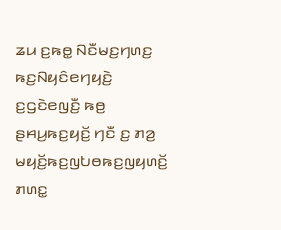ꤘꤣ ꤢ꤬ꤒꤥ꤭ ꤡꤢꤪꤗꤢ꤬ꤚꤛꤢ꤬ ꤒꤢ꤬ꤡꤟꤢꤨꤕꤚꤟꤢꤧ꤬ ꤢ꤬ꤞꤢꤧꤕꤜꤢꤪ꤬ ꤒꤥ꤬ ꤔꤌꤣ꤬ꤒꤢ꤬ꤟꤢꤩ꤬ ꤚꤢꤪ ꤢ꤬ ꤊꤤ꤬ ꤗꤟꤢꤩ꤬ꤒꤢ꤬ꤜꤝꤥꤒꤢ꤬ꤜꤟꤛꤢꤩ꤬ ꤊꤛꤢ꤭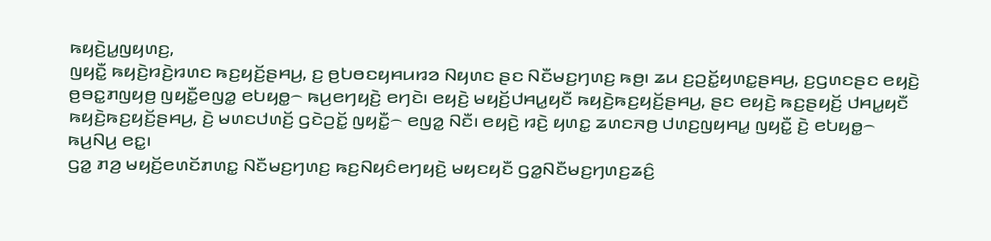ꤒꤟꤢꤧ꤬ꤣ꤭ꤜꤟꤛꤢ꤬,
ꤜꤟꤢꤪ꤭ ꤒꤟꤢꤧ꤬ꤙꤢꤧ꤬ꤙꤛꤢ ꤒꤢ꤬ꤟꤢꤩ꤬ꤔꤌꤣ꤬, ꤢ꤬ ꤥ꤬ꤝꤥꤢꤟꤌꤣꤙꤤ ꤡꤟꤛꤢ ꤔꤢ ꤡꤢꤪꤗꤢ꤬ꤚꤛꤢ꤬ ꤒꤥ꤬꤯ ꤘꤣ ꤢ꤬ꤑꤢꤩ꤭ꤟꤛꤢ꤭ꤔꤌꤣ꤬, ꤢ꤬ꤞꤛꤢꤔꤢ ꤕꤟꤢꤧ꤬ ꤥ꤬ꤋꤢ꤭ꤊꤜꤟꤥ꤬ ꤜꤟꤢꤪ꤭ꤕꤜꤤ꤭ ꤕꤝꤟꤥ꤭꤮ ꤒꤣ꤬ꤕꤚꤟꤢꤧ꤬ ꤕꤚꤢꤧ꤯ ꤕꤟꤢꤧ꤬ ꤗꤟꤢꤩ꤬ꤓꤌꤣ꤭ꤟꤢꤪ ꤒꤟꤢꤧ꤬ꤒꤢ꤬ꤟꤢꤩ꤬ꤔꤌꤣ꤬, ꤔꤢ ꤕꤟꤢꤧ꤬ ꤒꤢ꤬ꤔꤟꤢꤩ꤬ ꤓꤌꤣ꤭ꤟꤢꤪ ꤒꤟꤢꤧ꤬ꤒꤢ꤬ꤟꤢꤩ꤬ꤔꤌꤣ꤬, ꤢꤧ꤬ ꤗꤛꤢꤓꤛꤢꤩ꤬ ꤞꤢꤧꤑꤢꤩ꤭ ꤜꤟꤢꤪ꤭꤮ ꤕꤜꤤ꤭ ꤡꤢꤪ꤯ ꤕꤟꤢꤧ꤬ ꤙꤢꤧ꤬ ꤟꤛꤢ꤭ ꤘꤛꤢꤏꤥ꤬ ꤓꤛꤢ꤬ꤜꤟꤌꤣ꤭ ꤜꤟꤢꤪ꤭ ꤢꤧ꤬ ꤕꤝꤟꤥ꤭꤮ ꤒꤣ꤬ꤡꤣ꤬ ꤕꤢ꤭꤯
ꤞꤤ꤭ ꤊꤤ꤬ ꤗꤟꤢꤩ꤬ꤕꤛꤢꤩꤊꤛꤢ꤭ ꤡꤢꤪꤗꤢ꤬ꤚꤛꤢ꤬ ꤒꤢ꤬ꤡꤟꤢꤨꤕꤚꤟꤢꤧ꤬ ꤗꤟꤢꤟꤢꤪ ꤞꤤ꤭ꤡꤢꤪꤗꤢ꤬ꤚꤛꤢ꤬ꤘꤢꤨ꤬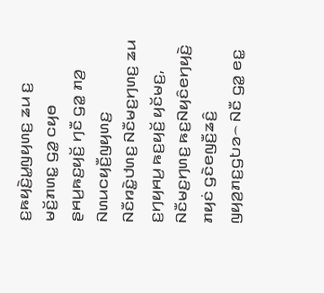ꤢ꤬ꤒꤟꤢꤧ꤬ꤣ꤭ꤜꤟꤛꤢ꤬ ꤘꤣ ꤢ꤬ ꤗꤢꤩ꤬ꤊꤛꤢ꤭ ꤞꤤ꤭ ꤍꤟꤥ ꤔꤌꤣ꤬ꤒꤢ꤬ꤟꤢꤩ꤬ ꤚꤢꤪ ꤞꤤ꤭ ꤊꤤ꤬ ꤡꤛꤣꤍꤟꤢꤪ꤬ꤜꤟꤛꤢ꤬ ꤡꤢꤪꤙꤢꤧ꤭ꤓꤛꤢ꤬ ꤡꤢꤪꤗꤢ꤬ꤚꤛꤢ꤬ ꤘꤣ ꤢ꤬ꤚꤟꤌꤣ꤬ ꤒꤢ꤬ꤟꤢꤩ꤬ ꤟꤢꤩꤗꤢ꤬, ꤡꤢꤪꤗꤢ꤬ꤚꤛꤢ꤬ ꤒꤢ꤬ꤡꤟꤢꤨꤕꤚꤟꤢꤧ꤬ ꤊꤟꤢꤦ ꤞꤢꤧꤕꤜꤢꤪ꤬ꤘꤢꤨ꤬ ꤜꤟꤤ꤬ꤊꤢ꤬ꤞꤝꤤ꤮ ꤡꤢꤪ ꤞꤤ꤭ ꤕꤢ꤭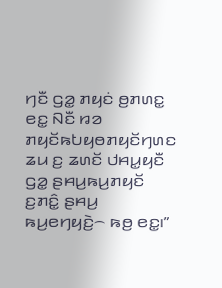ꤚꤢꤪ ꤞꤤ꤭ ꤊꤟꤢꤦ ꤥ꤬ꤊꤛꤢ꤭ ꤕꤢ꤭ ꤡꤢꤪ ꤙꤤ ꤊꤟꤢꤩꤒꤝꤟꤥꤊꤟꤢꤩꤚꤛꤢ ꤘꤣ ꤢ꤬ ꤘꤛꤢꤩ ꤓꤌꤣ꤭ꤟꤢꤪ ꤞꤤ꤭ ꤔꤌꤣ꤬ꤒꤣ꤬ꤊꤟꤢꤩ ꤢ꤬ꤊꤢꤨ꤭ ꤔꤌꤣ꤬ ꤒꤣ꤬ꤕꤚꤟꤢꤧ꤬꤮ ꤒꤥ꤬ ꤕꤢ꤭꤯”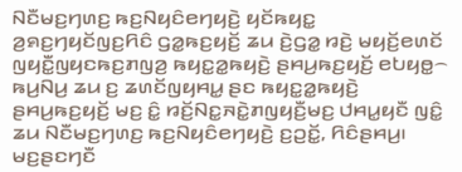ꤡꤢꤪꤗꤢ꤬ꤚꤛꤢ꤬ ꤒꤢ꤬ꤡꤟꤢꤨꤕꤚꤟꤢꤧ꤬ ꤟꤢꤩꤒꤟꤢ꤭ ꤤ꤬ꤎꤢ꤬ꤚꤟꤢꤩꤜꤢ꤬ꤖꤢꤨ ꤞꤤ꤭ꤒꤢ꤬ꤟꤢꤩ꤬ ꤘꤣ ꤢꤧ꤬ꤞꤤ꤭ ꤙꤢꤧ꤬ ꤗꤟꤢꤩ꤬ꤕꤛꤢꤩ ꤜꤟꤢꤪ꤭ꤜꤟꤢꤒꤢ꤬ꤊꤜꤤ꤬ ꤒꤟꤢ꤭ꤤ꤭ꤒꤟꤢꤧ꤬ ꤔꤌꤣ꤬ꤒꤢ꤬ꤟꤢꤩ꤬ ꤕꤝꤟꤥ꤭꤮ ꤒꤣ꤬ꤡꤣ꤬ ꤘꤣ ꤢ꤬ ꤘꤛꤢꤩꤜꤟꤌꤣ꤭ ꤔꤢ ꤒꤟꤢ꤭ꤤ꤭ꤒꤟꤢꤧ꤬ ꤔꤌꤣ꤬ꤒꤢ꤬ꤟꤢꤩ꤬ ꤗꤢ꤬ ꤢꤨ꤭ ꤙꤢꤩ꤬ꤡꤢ꤭ꤏꤢꤧ꤭ꤊꤜꤟꤢꤪ꤬ꤗꤢ꤬ ꤓꤌꤣ꤭ꤟꤢꤪ ꤜꤢꤨ꤭ ꤘꤣ ꤡꤢꤪꤗꤢ꤬ꤚꤛꤢ꤬ ꤒꤢ꤬ꤡꤟꤢꤨꤕꤚꤟꤢꤧ꤬ ꤢ꤬ꤑꤢꤩ꤭, ꤖꤢꤨꤔꤌꤣ꤬꤯ ꤗꤢ꤬ꤔꤢꤚꤢꤪ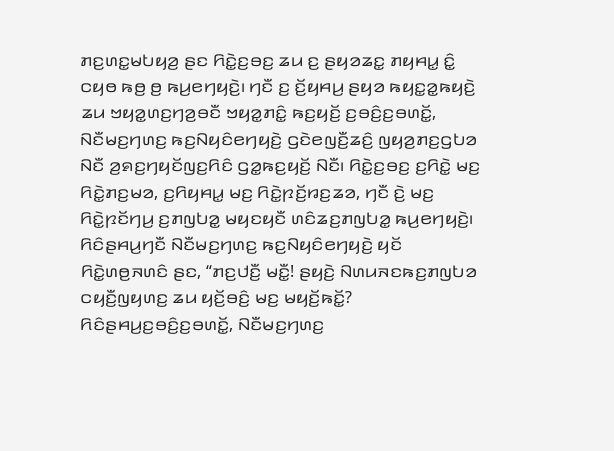ꤊꤢ꤬ꤛꤢ꤭ꤗꤝꤟꤤ꤬ ꤔꤢ ꤖꤢꤧ꤭ꤢ꤬ꤋꤢ꤬ ꤘꤣ ꤢ꤬ ꤔꤟꤤꤘꤢ꤭ ꤊꤟꤌꤣ꤭ ꤢꤨ꤭ ꤍꤟꤥ ꤒꤥ꤬ ꤥ꤬ ꤒꤣ꤬ꤕꤚꤟꤢꤧ꤬꤯ ꤚꤢꤪ ꤢ꤬ ꤢꤩ꤬ꤟꤌꤣ꤬ ꤔꤟꤤ ꤒꤟꤢ꤭ꤤ꤭ꤒꤟꤢꤧ꤬ ꤘꤣ ꤠꤟꤤ꤭ꤛꤢ꤬ꤚꤤ꤬ꤋꤢꤪ ꤠꤟꤤ꤭ꤊꤢꤨ꤭ ꤒꤢ꤬ꤟꤢꤩ꤬ ꤢ꤬ꤋꤢꤨ꤬ꤢ꤬ꤋꤛꤢꤩ꤭, ꤡꤢꤪꤗꤢ꤬ꤚꤛꤢ꤬ ꤒꤢ꤬ꤡꤟꤢꤨꤕꤚꤟꤢꤧ꤬ ꤞꤢꤧꤕꤜꤢꤪ꤬ꤘꤢꤨ꤬ ꤜꤟꤤ꤬ꤊꤢ꤬ꤞꤝꤤ ꤡꤢꤪ ꤤ꤬ꤎꤢ꤬ꤚꤟꤢꤩꤜꤢ꤬ꤖꤢꤨ ꤞꤤ꤭ꤒꤢ꤬ꤟꤢꤩ꤬ ꤡꤢꤪ꤯ ꤖꤢꤧ꤭ꤢ꤬ꤋꤢ꤬ ꤢ꤬ꤖꤢꤧ꤭ ꤗꤢ꤬ ꤖꤢꤧ꤭ꤊꤢ꤬ꤗꤤ, ꤢ꤬ꤖꤟꤌꤣ꤭ ꤗꤢ꤬ ꤖꤢꤧ꤭ꤐꤢꤩ꤬ꤙꤢ꤬ꤘꤤ, ꤚꤢꤪ ꤢꤧ꤬ ꤗꤢ꤬ ꤖꤢꤧ꤭ꤐꤢꤩꤚꤣ꤬ ꤢ꤬ꤊꤜꤝꤤ꤭ ꤗꤟꤢꤟꤢꤪ ꤛꤢꤨꤘꤢ꤬ꤊꤜꤝꤤ꤭ ꤒꤣ꤬ꤕꤚꤟꤢꤧ꤬꤯
ꤖꤢꤨꤔꤌꤣ꤬ꤚꤢꤪ ꤡꤢꤪꤗꤢ꤬ꤚꤛꤢ꤬ ꤒꤢ꤬ꤡꤟꤢꤨꤕꤚꤟꤢꤧ꤬ ꤟꤢꤩ ꤖꤢꤧ꤭ꤛꤥ꤬ꤏꤛꤢꤨ ꤔꤢ, “ꤊꤢ꤬ꤓꤢꤪ꤬ ꤗꤢꤪ꤭! ꤔꤟꤢꤧ꤬ ꤡꤛꤣꤏꤢꤒꤢ꤬ꤊꤜꤝꤤ ꤍꤟꤢꤪ꤬ꤜꤟꤛꤢ꤬ ꤘꤣ ꤟꤢꤩ꤬ꤋꤢꤨ꤬ ꤗꤢ꤬ ꤗꤟꤢꤩ꤬ꤒꤢꤩ꤭?
ꤖꤢꤨꤔꤌꤣ꤬ꤢ꤬ꤋꤢꤨ꤬ꤢ꤬ꤋꤛꤢꤩ꤭, ꤡꤢꤪꤗꤢ꤬ꤚꤛꤢ꤬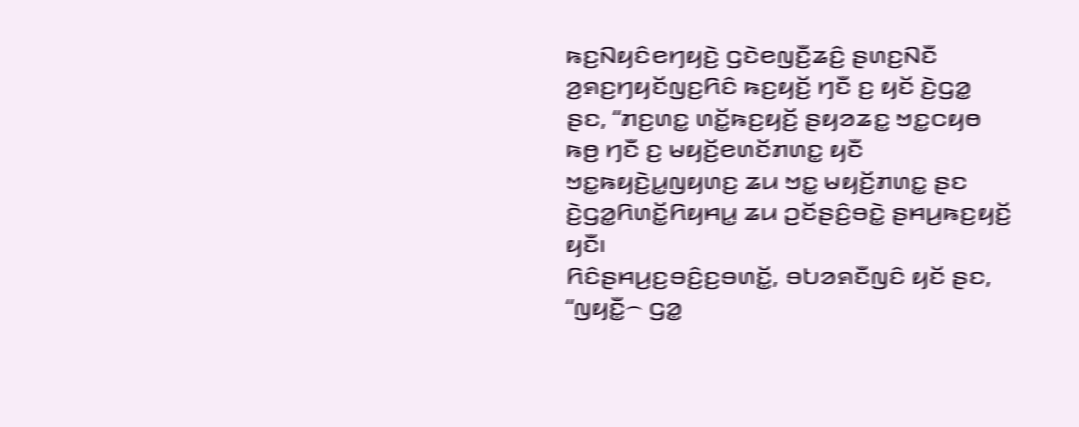ꤒꤢ꤬ꤡꤟꤢꤨꤕꤚꤟꤢꤧ꤬ ꤞꤢꤧꤕꤜꤢꤪ꤬ꤘꤢꤨ꤬ ꤔꤛꤢ꤬ꤡꤢꤪ ꤤ꤬ꤎꤢ꤬ꤚꤟꤢꤩꤜꤢ꤬ꤖꤢꤨ ꤒꤢ꤬ꤟꤢꤩ꤬ ꤚꤢꤪ ꤢ꤬ ꤟꤢꤩ ꤢꤧ꤬ꤞꤤ꤭ ꤔꤢ, “ꤊꤢ꤬ꤛꤢ꤭ ꤛꤢꤩ꤭ꤒꤢ꤬ꤟꤢꤩ꤬ ꤔꤟꤤꤘꤢ꤭ ꤠꤢ꤭ꤍꤟꤥ ꤒꤥ꤬ ꤚꤢꤪ ꤢ꤬ ꤗꤟꤢꤩ꤬ꤕꤛꤢꤩꤊꤛꤢ꤭ ꤟꤢꤪ ꤠꤢ꤭ꤒꤟꤢꤧ꤬ꤣ꤭ꤜꤟꤛꤢ꤬ ꤘꤣ ꤠꤢ꤭ ꤗꤟꤢꤩ꤬ꤊꤛꤢ꤭ ꤔꤢ ꤢꤧ꤬ꤞꤤ꤭ꤖꤛꤢꤩ꤭ꤖꤟꤌꤣ꤭ ꤘꤣ ꤑꤢꤩꤔꤢꤨ꤬ꤋꤢꤧ꤭ ꤔꤌꤣ꤬ꤒꤢ꤬ꤟꤢꤩ꤬ ꤟꤢꤪ꤯
ꤖꤢꤨꤔꤌꤣ꤬ꤢ꤬ꤋꤢꤨ꤬ꤢ꤬ꤋꤛꤢꤩ꤭, ꤋꤝꤤꤎꤢꤪꤜꤢꤨ ꤟꤢꤩ ꤔꤢ, “ꤜꤟꤢꤪ꤭꤮ ꤞꤤ꤭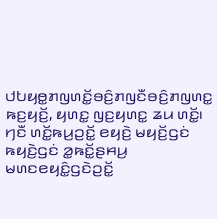ꤓꤝꤟꤥ꤭ꤊꤜꤛꤢꤩ꤭ꤋꤢꤨ꤬ꤊꤜꤢꤪꤋꤢꤨ꤬ꤊꤜꤛꤢ꤭ ꤒꤢ꤬ꤟꤢꤩ꤬, ꤟꤛꤢ꤭ ꤜꤢ꤬ꤟꤛꤢ꤭ ꤘꤣ ꤛꤢꤩ꤭꤯ ꤚꤢꤪ ꤛꤢꤩ꤭ꤒꤣ꤬ꤑꤢꤩ꤭ ꤕꤟꤢꤧ꤬ ꤗꤟꤢꤩ꤬ꤞꤢꤦ ꤒꤟꤢꤧ꤬ꤞꤢꤦ ꤤ꤭ꤒꤢꤩ꤭ꤔꤌꤣ꤬ ꤗꤛꤢꤕꤟꤢꤨ꤭ꤞꤢꤧꤑꤢꤩ꤭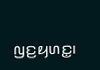ꤜꤢ꤬ꤟꤛꤢ꤭꤯